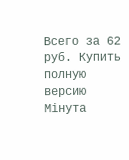Всего за 62 руб. Купить полную версию
Мінута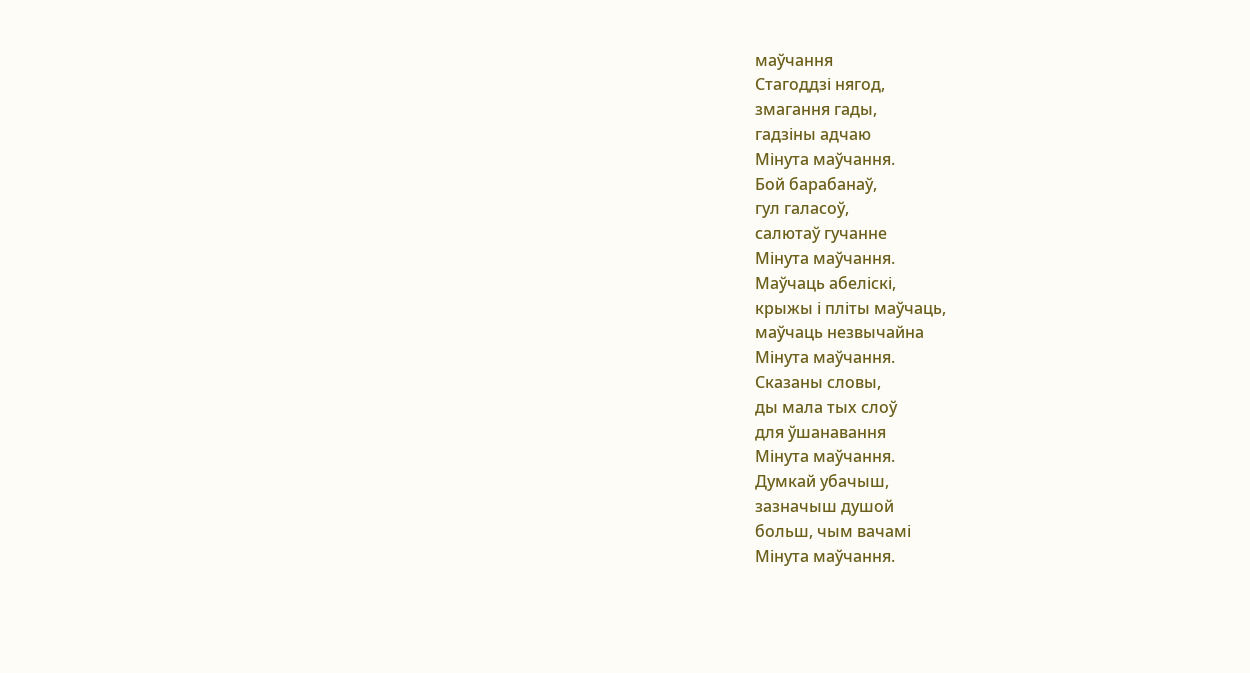маўчання
Стагоддзі нягод,
змагання гады,
гадзіны адчаю
Мінута маўчання.
Бой барабанаў,
гул галасоў,
салютаў гучанне
Мінута маўчання.
Маўчаць абеліскі,
крыжы і пліты маўчаць,
маўчаць незвычайна
Мінута маўчання.
Сказаны словы,
ды мала тых слоў
для ўшанавання
Мінута маўчання.
Думкай убачыш,
зазначыш душой
больш, чым вачамі
Мінута маўчання.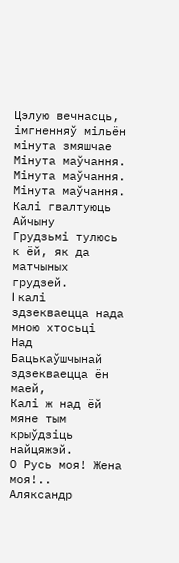Цэлую вечнасць,
імгненняў мільён
мінута змяшчае
Мінута маўчання.
Мінута маўчання.
Мінута маўчання.
Калі гвалтуюць Айчыну
Грудзьмі тулюсь к ёй, як да матчыных грудзей.
I калі здзекваецца нада мною хтосьці
Над Бацькаўшчынай здзекваецца ён маей,
Калі ж над ёй мяне тым крыўдзіць найцяжэй.
О Русь моя! Жена моя!..
Аляксандр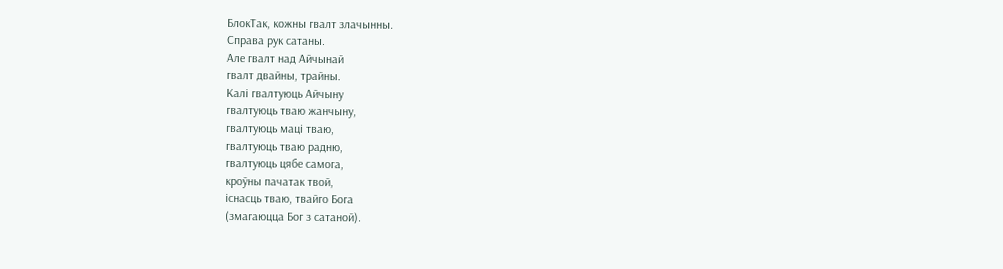БлокТак, кожны гвалт злачынны.
Справа рук сатаны.
Але гвалт над Айчынай
гвалт двайны, трайны.
Калі гвалтуюць Айчыну
гвалтуюць тваю жанчыну,
гвалтуюць маці тваю,
гвалтуюць тваю радню,
гвалтуюць цябе самога,
кроўны пачатак твой,
існасць тваю, твайго Бога
(змагаюцца Бог з сатаной).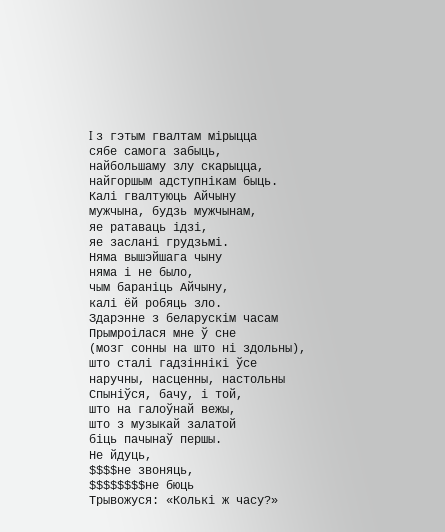I з гэтым гвалтам мірыцца
сябе самога забыць,
найбольшаму злу скарыцца,
найгоршым адступнікам быць.
Калі гвалтуюць Айчыну
мужчына, будзь мужчынам,
яе ратаваць ідзі,
яе заслані грудзьмі.
Няма вышэйшага чыну
няма і не было,
чым бараніць Айчыну,
калі ёй робяць зло.
Здарэнне з беларускім часам
Прымроілася мне ў сне
(мозг сонны на што ні здольны),
што сталі гадзіннікі ўсе
наручны, насценны, настольны
Спыніўся, бачу, і той,
што на галоўнай вежы,
што з музыкай залатой
біць пачынаў першы.
Не йдуць,
$$$$не звоняць,
$$$$$$$$не бюць
Трывожуся: «Колькі ж часу?»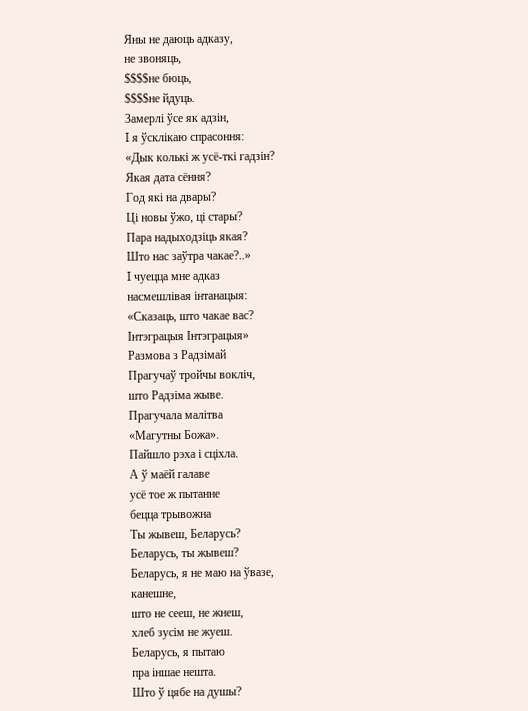Яны не даюць адказу,
не звоняць,
$$$$не бюць,
$$$$не йдуць.
Замерлі ўсе як адзін,
I я ўсклікаю спрасоння:
«Дык колькі ж усё-ткі гадзін?
Якая дата сёння?
Год які на двары?
Ці новы ўжо, ці стары?
Пара надыходзіць якая?
Што нас заўтра чакае?..»
I чуецца мне адказ
насмешлівая інтанацыя:
«Сказаць, што чакае вас?
Інтэграцыя Інтэграцыя»
Размова з Радзімай
Прагучаў тройчы вокліч,
што Радзіма жыве.
Прагучала малітва
«Магутны Божа».
Пайшло рэха і сціхла.
А ў маёй галаве
усё тое ж пытанне
бецца трывожна
Ты жывеш, Беларусь?
Беларусь, ты жывеш?
Беларусь, я не маю на ўвазе,
канешне,
што не сееш, не жнеш,
хлеб зусім не жуеш.
Беларусь, я пытаю
пра іншае нешта.
Што ў цябе на душы?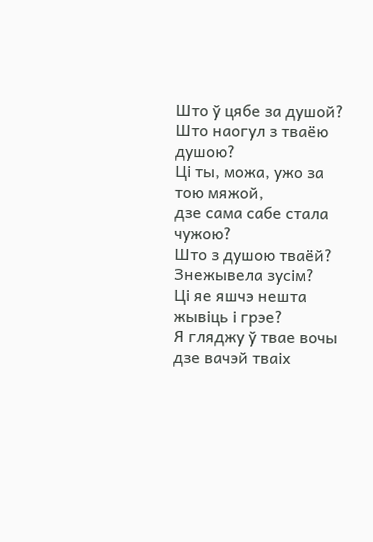Што ў цябе за душой?
Што наогул з тваёю душою?
Ці ты, можа, ужо за тою мяжой,
дзе сама сабе стала чужою?
Што з душою тваёй?
Знежывела зусім?
Ці яе яшчэ нешта жывіць і грэе?
Я гляджу ў твае вочы
дзе вачэй тваіх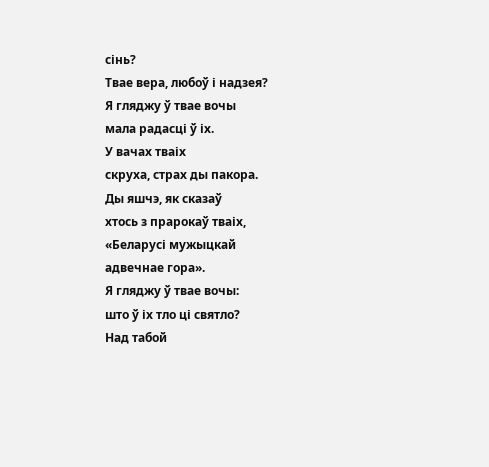сінь?
Твае вера, любоў і надзея?
Я гляджу ў твае вочы
мала радасці ў іх.
У вачах тваіх
скруха, страх ды пакора.
Ды яшчэ, як сказаў
хтось з прарокаў тваіх,
«Беларусі мужыцкай
адвечнае гора».
Я гляджу ў твае вочы:
што ў іх тло ці святло?
Над табой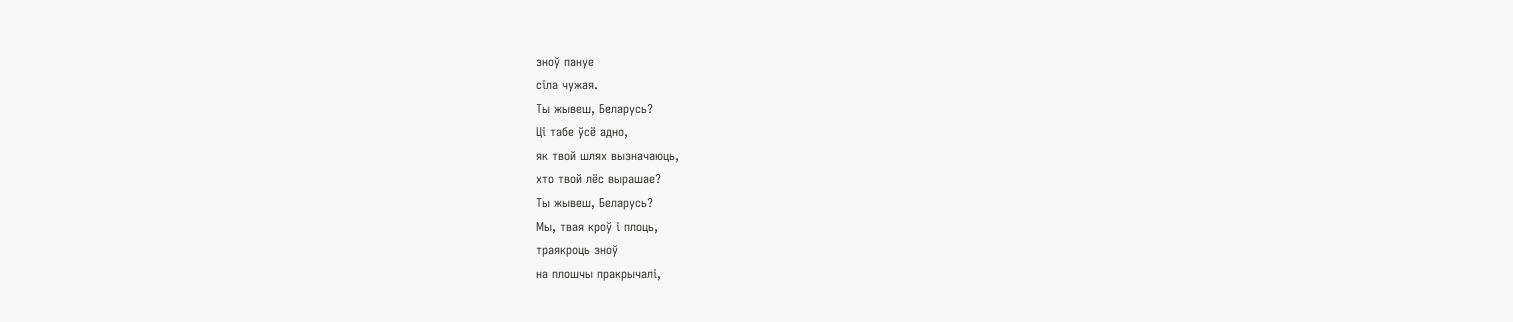зноў пануе
сіла чужая.
Ты жывеш, Беларусь?
Ці табе ўсё адно,
як твой шлях вызначаюць,
хто твой лёс вырашае?
Ты жывеш, Беларусь?
Мы, твая кроў і плоць,
траякроць зноў
на плошчы пракрычалі,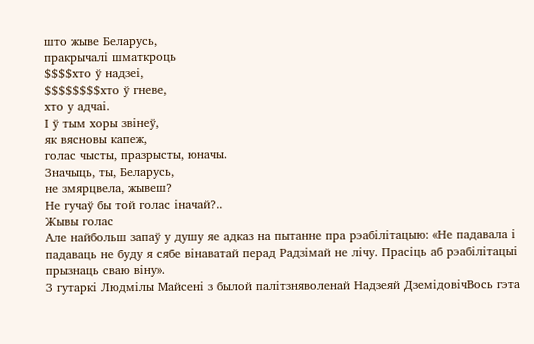што жыве Беларусь,
пракрычалі шматкроць
$$$$хто ў надзеі,
$$$$$$$$хто ў гневе,
хто у адчаі.
І ў тым хоры звінеў,
як вясновы капеж,
голас чысты, празрысты, юначы.
Значыць, ты, Беларусь,
не змярцвела, жывеш?
Не гучаў бы той голас іначай?..
Жывы голас
Але найбольш запаў у душу яе адказ на пытанне пра рэабілітацыю: «Не падавала і падаваць не буду я сябе вінаватай перад Радзімай не лічу. Прасіць аб рэабілітацыі прызнаць сваю віну».
З гутаркі Людмілы Майсені з былой палітзняволенай Надзеяй ДземідовічВось гэта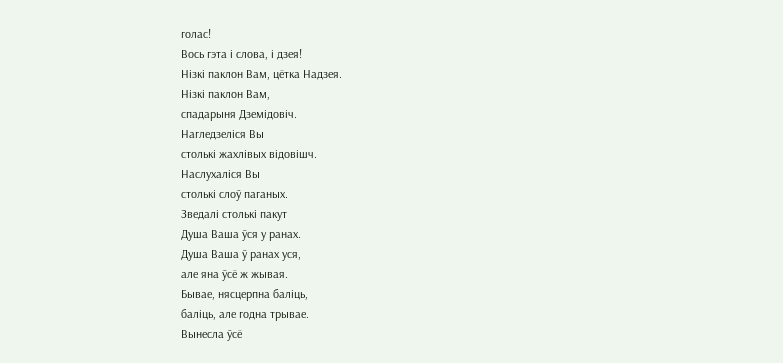голас!
Вось гэта і слова, і дзея!
Нізкі паклон Вам, цётка Надзея.
Нізкі паклон Вам,
спадарыня Дземідовіч.
Нагледзеліся Вы
столькі жахлівых відовішч.
Наслухаліся Вы
столькі слоў паганых.
Зведалі столькі пакут
Душа Ваша ўся у ранах.
Душа Ваша ў ранах уся,
але яна ўсё ж жывая.
Бывае, нясцерпна баліць,
баліць, але годна трывае.
Вынесла ўсё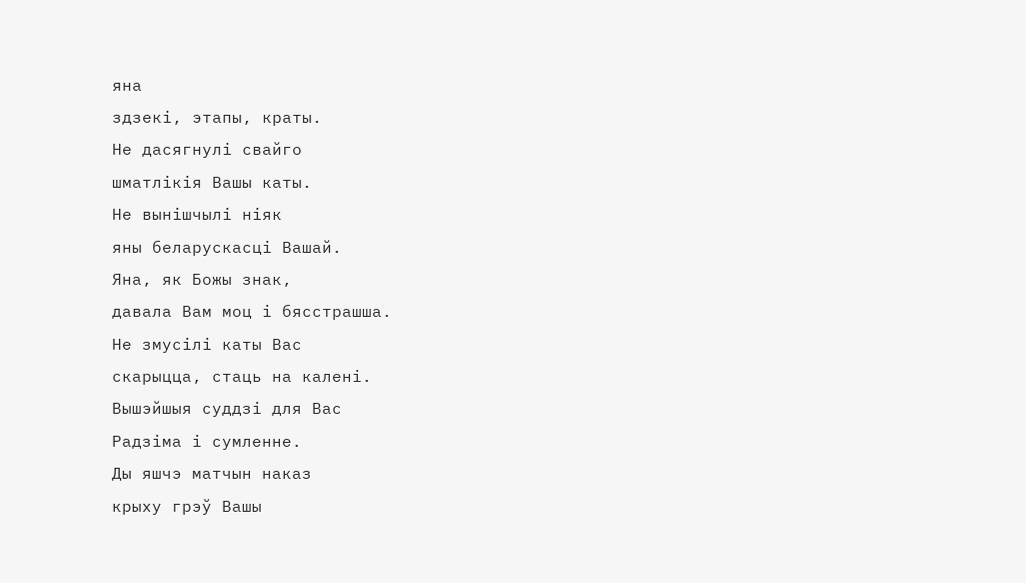яна
здзекі, этапы, краты.
Не дасягнулі свайго
шматлікія Вашы каты.
Не вынішчылі ніяк
яны беларускасці Вашай.
Яна, як Божы знак,
давала Вам моц і бясстрашша.
Не змусілі каты Вас
скарыцца, стаць на калені.
Вышэйшыя суддзі для Вас
Радзіма і сумленне.
Ды яшчэ матчын наказ
крыху грэў Вашы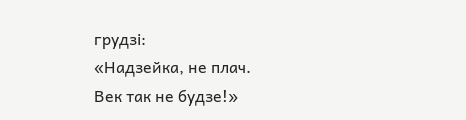грудзі:
«Надзейка, не плач.
Век так не будзе!»